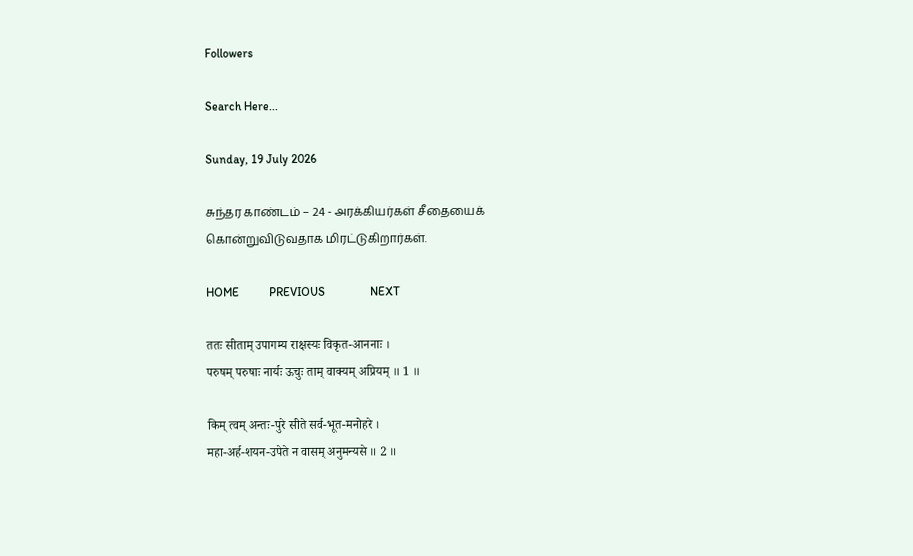Followers

Search Here...

Sunday, 19 July 2026

சுந்தர காண்டம் – 24 - அரக்கியர்கள் சீதையைக் கொன்றுவிடுவதாக மிரட்டுகிறார்கள்.

HOME          PREVIOUS               NEXT

ततः सीताम् उपागम्य राक्षस्यः विकृत-आननाः ।
परुषम् परुषाः नार्यः ऊचुः ताम् वाक्यम् अप्रियम् ॥ 1 ॥

किम् त्वम् अन्तः-पुरे सीते सर्व-भूत-मनोहरे ।
महा-अर्ह-शयन-उपेते न वासम् अनुमन्यसे ॥ 2 ॥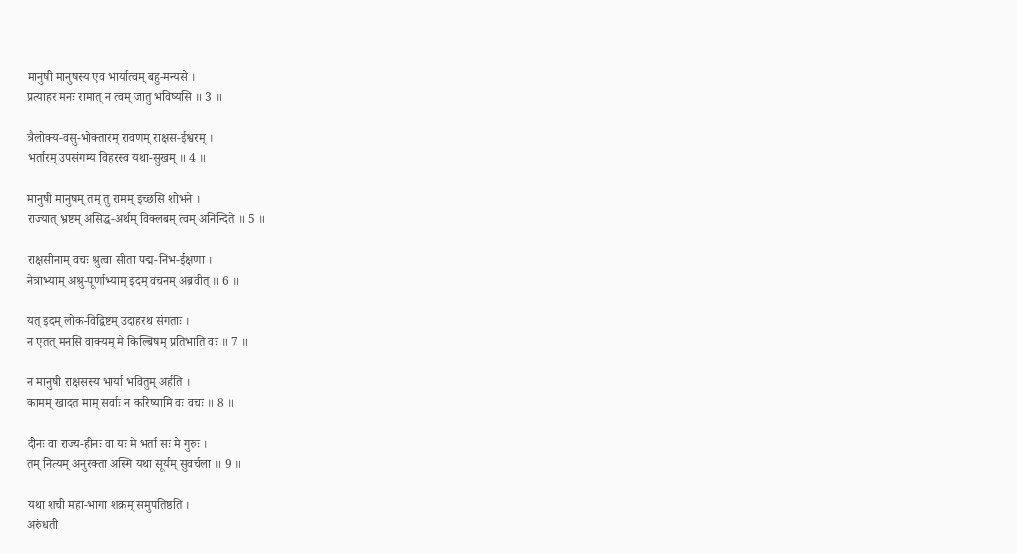मानुषी मानुषस्य एव भार्यात्वम् बहु-मन्यसे ।
प्रत्याहर मनः रामात् न त्वम् जातु भविष्यसि ॥ 3 ॥

त्रैलोक्य-वसु-भोक्तारम् रावणम् राक्षस-ईश्वरम् ।
भर्तारम् उपसंगम्य विहरस्व यथा-सुखम् ॥ 4 ॥

मानुषी मानुषम् तम् तु रामम् इच्छसि शोभने ।
राज्यात् भ्रष्टम् असिद्ध-अर्थम् विक्लबम् त्वम् अनिन्दिते ॥ 5 ॥

राक्षसीनाम् वचः श्रुत्वा सीता पद्म-निभ-ईक्षणा ।
नेत्राभ्याम् अश्रु-पूर्णाभ्याम् इदम् वचनम् अब्रवीत् ॥ 6 ॥

यत् इदम् लोक-विद्विष्टम् उदाहरथ संगताः ।
न एतत् मनसि वाक्यम् मे किल्बिषम् प्रतिभाति वः ॥ 7 ॥

न मानुषी राक्षसस्य भार्या भवितुम् अर्हति ।
कामम् खादत माम् सर्वाः न करिष्यामि वः वचः ॥ 8 ॥

दीनः वा राज्य-हीनः वा यः मे भर्ता सः मे गुरुः ।
तम् नित्यम् अनुरक्ता अस्मि यथा सूर्यम् सुवर्चला ॥ 9 ॥

यथा शची महा-भागा शक्रम् समुपतिष्ठति ।
अरुंधती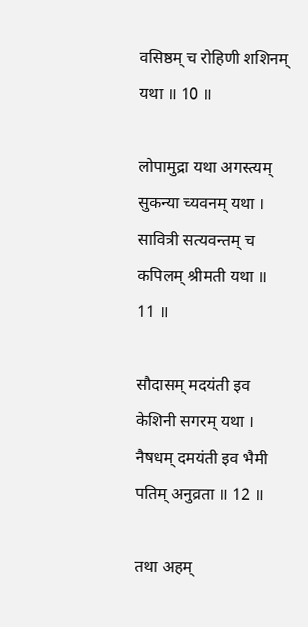वसिष्ठम् च रोहिणी शशिनम् यथा ॥ 10 ॥

लोपामुद्रा यथा अगस्त्यम् सुकन्या च्यवनम् यथा ।
सावित्री सत्यवन्तम् च कपिलम् श्रीमती यथा ॥ 11 ॥

सौदासम् मदयंती इव केशिनी सगरम् यथा ।
नैषधम् दमयंती इव भैमी पतिम् अनुव्रता ॥ 12 ॥

तथा अहम्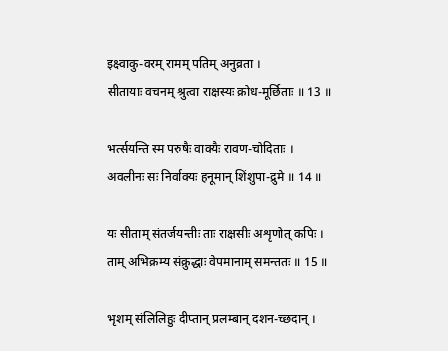इक्ष्वाकु-वरम् रामम् पतिम् अनुव्रता ।
सीतायाः वचनम् श्रुत्वा राक्षस्यः क्रोध-मूर्छिताः ॥ 13 ॥

भर्त्सयन्ति स्म परुषैः वाक्यैः रावण-चोदिताः ।
अवलीनः सः निर्वाक्यः हनूमान् शिंशुपा-द्रुमे ॥ 14 ॥

यः सीताम् संतर्जयन्तीः ताः राक्षसीः अशृणोत् कपिः ।
ताम् अभिक्रम्य संक्रुद्धाः वेपमानाम् समन्ततः ॥ 15 ॥

भृशम् संलिलिहुः दीप्तान् प्रलम्बान् दशन-च्छदान् ।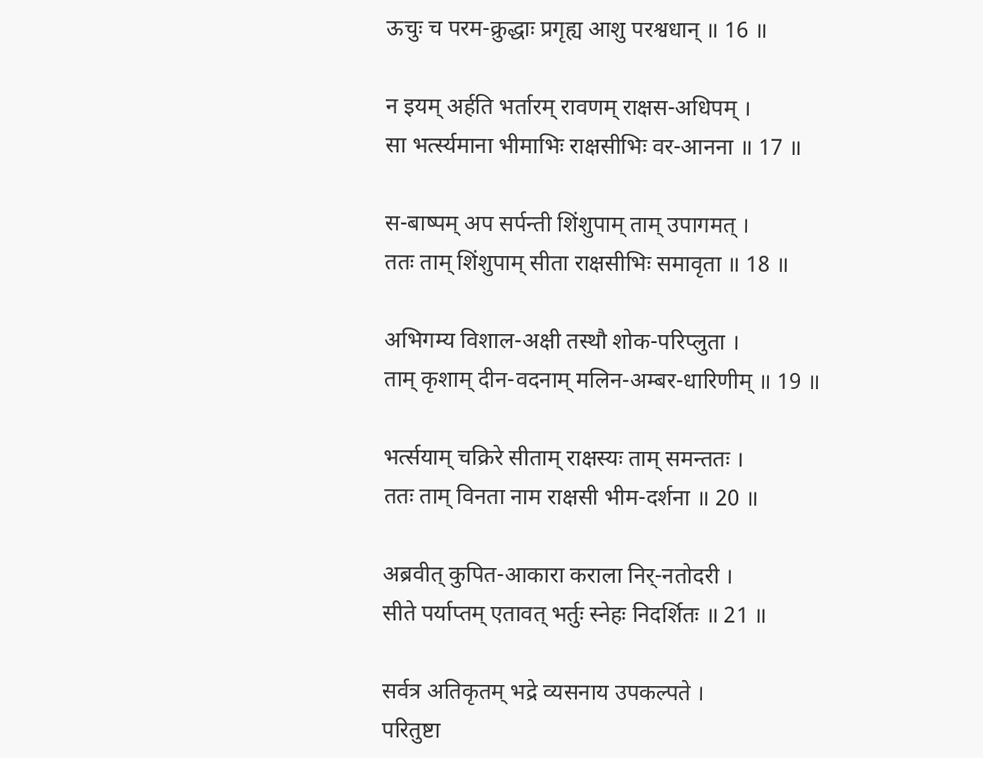ऊचुः च परम-क्रुद्धाः प्रगृह्य आशु परश्वधान् ॥ 16 ॥

न इयम् अर्हति भर्तारम् रावणम् राक्षस-अधिपम् ।
सा भर्त्स्यमाना भीमाभिः राक्षसीभिः वर-आनना ॥ 17 ॥

स-बाष्पम् अप सर्पन्ती शिंशुपाम् ताम् उपागमत् ।
ततः ताम् शिंशुपाम् सीता राक्षसीभिः समावृता ॥ 18 ॥

अभिगम्य विशाल-अक्षी तस्थौ शोक-परिप्लुता ।
ताम् कृशाम् दीन-वदनाम् मलिन-अम्बर-धारिणीम् ॥ 19 ॥

भर्त्सयाम् चक्रिरे सीताम् राक्षस्यः ताम् समन्ततः ।
ततः ताम् विनता नाम राक्षसी भीम-दर्शना ॥ 20 ॥

अब्रवीत् कुपित-आकारा कराला निर्-नतोदरी ।
सीते पर्याप्तम् एतावत् भर्तुः स्नेहः निदर्शितः ॥ 21 ॥

सर्वत्र अतिकृतम् भद्रे व्यसनाय उपकल्पते ।
परितुष्टा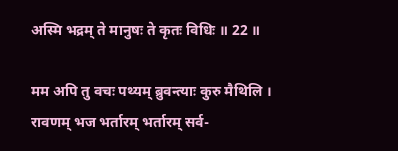अस्मि भद्रम् ते मानुषः ते कृतः विधिः ॥ 22 ॥

मम अपि तु वचः पथ्यम् ब्रुवन्त्याः कुरु मैथिलि ।
रावणम् भज भर्तारम् भर्तारम् सर्व-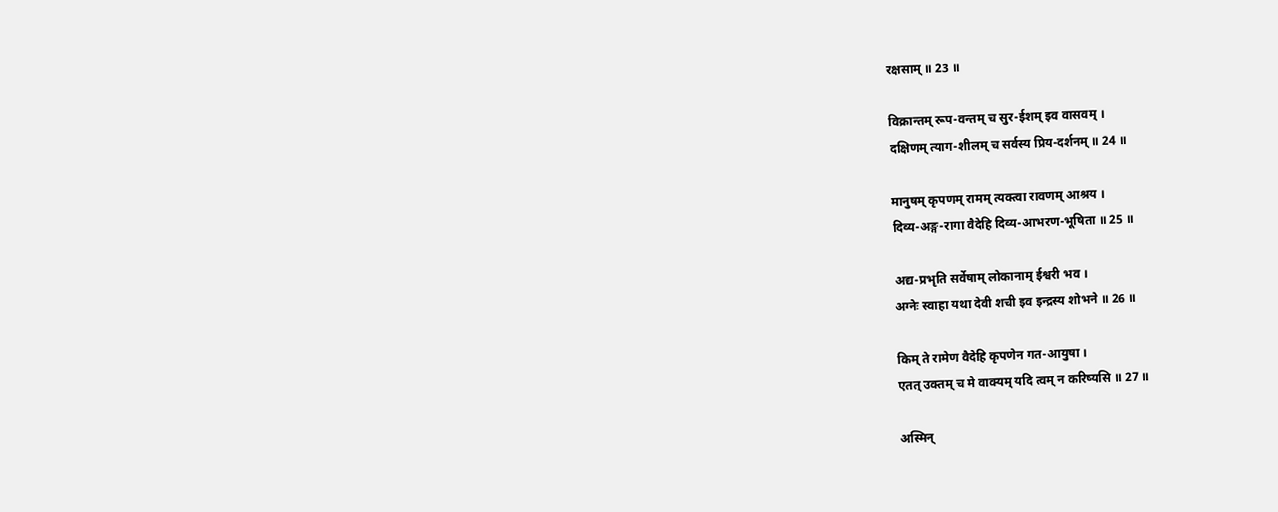रक्षसाम् ॥ 23 ॥

विक्रान्तम् रूप-वन्तम् च सुर-ईशम् इव वासवम् ।
दक्षिणम् त्याग-शीलम् च सर्वस्य प्रिय-दर्शनम् ॥ 24 ॥

मानुषम् कृपणम् रामम् त्यक्त्वा रावणम् आश्रय ।
दिव्य-अङ्ग-रागा वैदेहि दिव्य-आभरण-भूषिता ॥ 25 ॥

अद्य-प्रभृति सर्वेषाम् लोकानाम् ईश्वरी भव ।
अग्नेः स्वाहा यथा देवी शची इव इन्द्रस्य शोभने ॥ 26 ॥

किम् ते रामेण वैदेहि कृपणेन गत-आयुषा ।
एतत् उक्तम् च मे वाक्यम् यदि त्वम् न करिष्यसि ॥ 27 ॥

अस्मिन्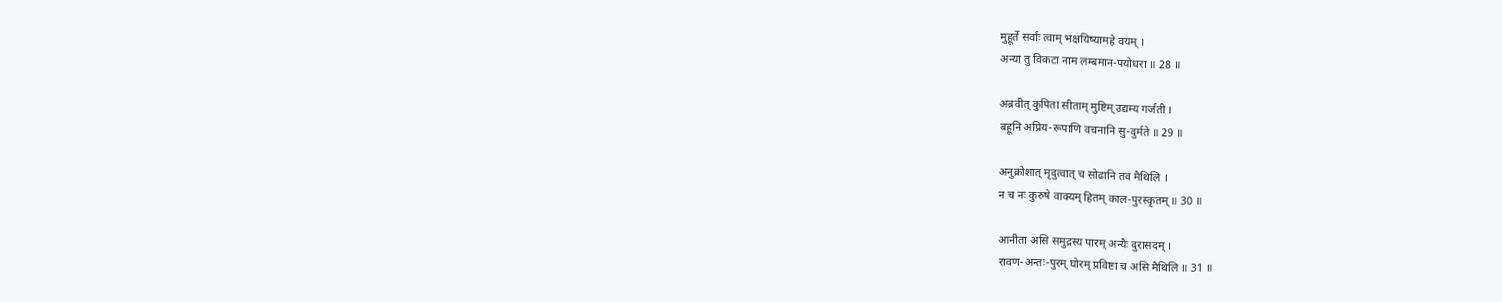मुहूर्ते सर्वाः त्वाम् भक्षयिष्यामहे वयम् ।
अन्या तु विकटा नाम लम्बमान-पयोधरा ॥ 28 ॥

अब्रवीत् कुपिता सीताम् मुष्टिम् उद्यम्य गर्जती ।
बहूनि अप्रिय-रूपाणि वचनानि सु-दुर्मते ॥ 29 ॥

अनुक्रोशात् मृदुत्वात् च सोढानि तव मैथिलि ।
न च नः कुरुषे वाक्यम् हितम् काल-पुरस्कृतम् ॥ 30 ॥

आनीता असि समुद्रस्य पारम् अन्यैः दुरासदम् ।
रावण-अन्तः-पुरम् घोरम् प्रविष्टा च असि मैथिलि ॥ 31 ॥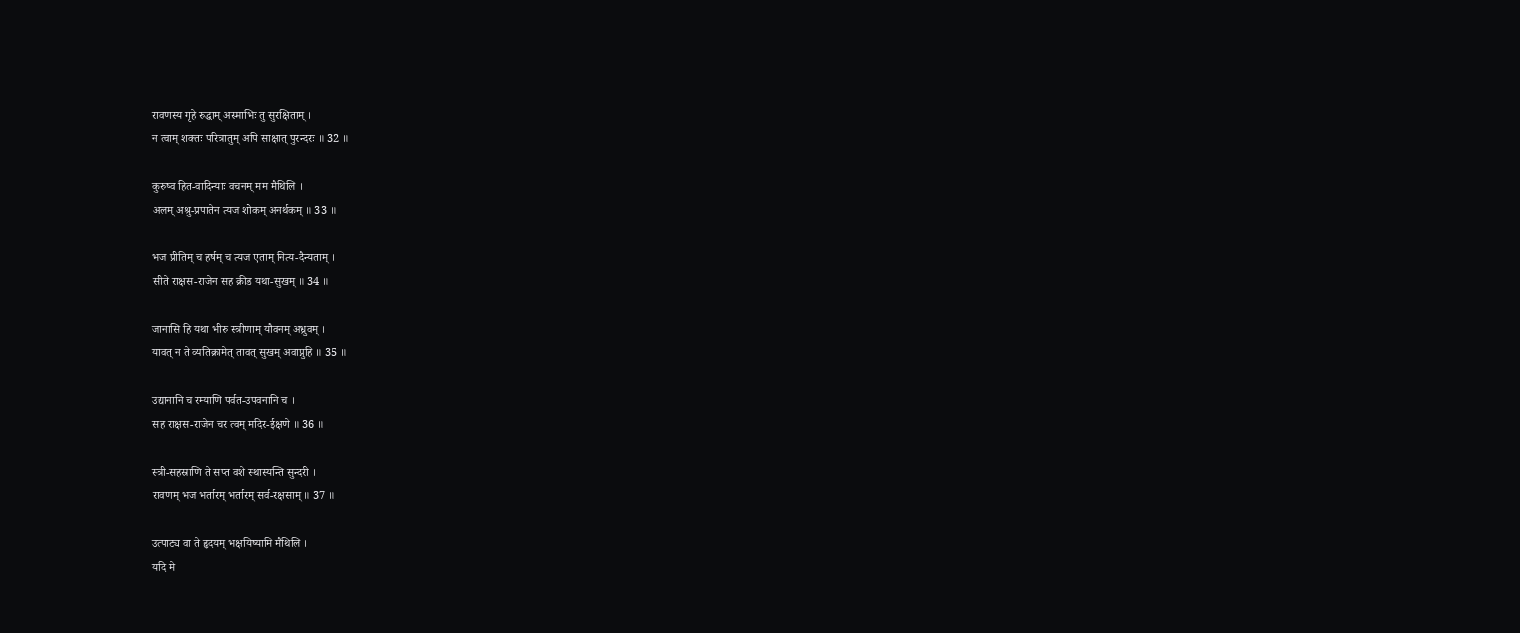रावणस्य गृहे रुद्धाम् अस्माभिः तु सुरक्षिताम् ।
न त्वाम् शक्तः परित्रातुम् अपि साक्षात् पुरन्दरः ॥ 32 ॥

कुरुष्व हित-वादिन्याः वचनम् मम मैथिलि ।
अलम् अश्रु-प्रपातेन त्यज शोकम् अनर्थकम् ॥ 33 ॥

भज प्रीतिम् च हर्षम् च त्यज एताम् नित्य-दैन्यताम् ।
सीते राक्षस-राजेन सह क्रीड यथा-सुखम् ॥ 34 ॥

जानासि हि यथा भीरु स्त्रीणाम् यौवनम् अध्रुवम् ।
यावत् न ते व्यतिक्रामेत् तावत् सुखम् अवाप्नुहि ॥ 35 ॥

उद्यानानि च रम्याणि पर्वत-उपवनानि च ।
सह राक्षस-राजेन चर त्वम् मदिर-ईक्षणे ॥ 36 ॥

स्त्री-सहस्राणि ते सप्त वशे स्थास्यन्ति सुन्दरी ।
रावणम् भज भर्तारम् भर्तारम् सर्व-रक्षसाम् ॥ 37 ॥

उत्पाट्य वा ते हृदयम् भक्षयिष्यामि मैथिलि ।
यदि मे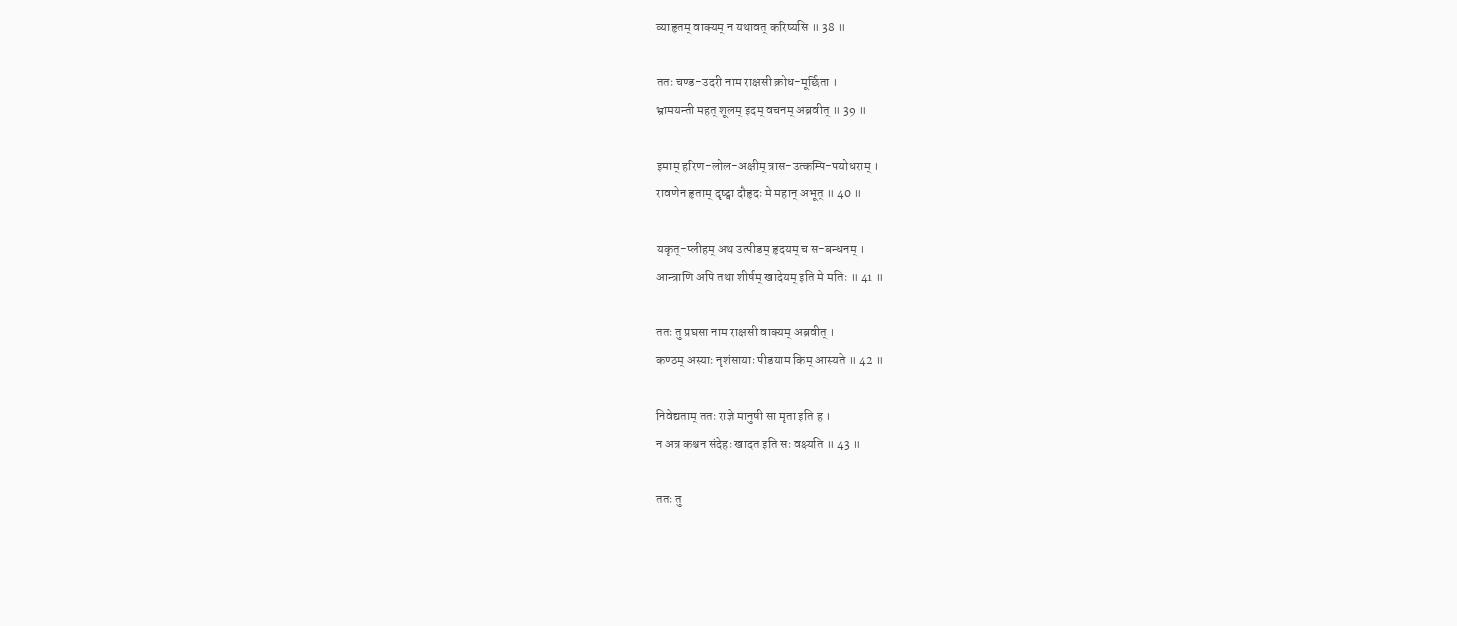व्याहृतम् वाक्यम् न यथावत् करिष्यसि ॥ 38 ॥

ततः चण्ड-उदरी नाम राक्षसी क्रोध-मूर्छिता ।
भ्रामयन्ती महत् शूलम् इदम् वचनम् अब्रवीत् ॥ 39 ॥

इमाम् हरिण-लोल-अक्षीम् त्रास-उत्कम्पि-पयोधराम् ।
रावणेन हृताम् दृष्ट्वा दौहृदः मे महान् अभूत् ॥ 40 ॥

यकृत्-प्लीहम् अथ उत्पीडम् हृदयम् च स-बन्धनम् ।
आन्त्राणि अपि तथा शीर्षम् खादेयम् इति मे मतिः ॥ 41 ॥

ततः तु प्रघसा नाम राक्षसी वाक्यम् अब्रवीत् ।
कण्ठम् अस्याः नृशंसायाः पीडयाम किम् आस्यते ॥ 42 ॥

निवेद्यताम् ततः राज्ञे मानुषी सा मृता इति ह ।
न अत्र कश्चन संदेहः खादत इति सः वक्ष्यति ॥ 43 ॥

ततः तु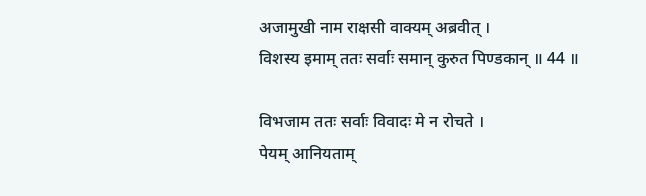अजामुखी नाम राक्षसी वाक्यम् अब्रवीत् ।
विशस्य इमाम् ततः सर्वाः समान् कुरुत पिण्डकान् ॥ 44 ॥

विभजाम ततः सर्वाः विवादः मे न रोचते ।
पेयम् आनियताम्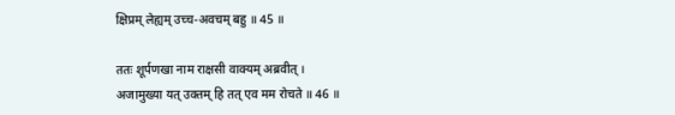क्षिप्रम् लेह्यम् उच्च-अवचम् बहु ॥ 45 ॥

ततः शूर्पणखा नाम राक्षसी वाक्यम् अब्रवीत् ।
अजामुख्या यत् उक्तम् हि तत् एव मम रोचते ॥ 46 ॥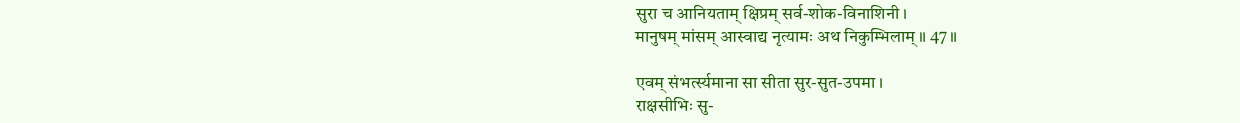सुरा च आनियताम् क्षिप्रम् सर्व-शोक-विनाशिनी ।
मानुषम् मांसम् आस्वाद्य नृत्यामः अथ निकुम्भिलाम् ॥ 47 ॥

एवम् संभर्त्स्यमाना सा सीता सुर-सुत-उपमा ।
राक्षसीभिः सु-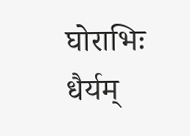घोराभिः धैर्यम्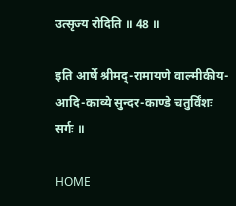उत्सृज्य रोदिति ॥ 48 ॥

इति आर्षे श्रीमद्-रामायणे वाल्मीकीय-आदि-काव्ये सुन्दर-काण्डे चतुर्विंशः सर्गः ॥

HOME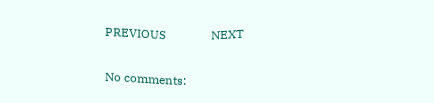PREVIOUS               NEXT

No comments: